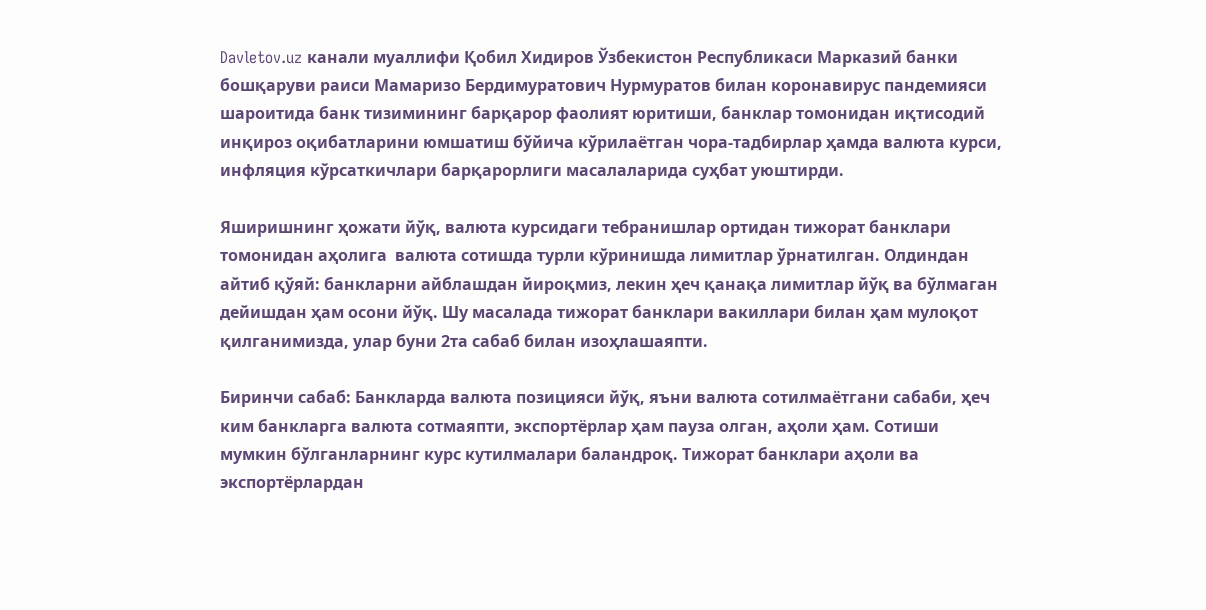Davletov.uz канали муаллифи Қобил Хидиров Ўзбекистон Республикаси Марказий банки бошқаруви раиси Мамаризо Бердимуратович Нурмуратов билан коронавирус пандемияси шароитида банк тизимининг барқарор фаолият юритиши, банклар томонидан иқтисодий инқироз оқибатларини юмшатиш бўйича кўрилаётган чора-тадбирлар ҳамда валюта курси, инфляция кўрсаткичлари барқарорлиги масалаларида суҳбат уюштирди.

Яширишнинг ҳожати йўқ, валюта курсидаги тебранишлар ортидан тижорат банклари томонидан аҳолига  валюта сотишда турли кўринишда лимитлар ўрнатилган. Олдиндан айтиб қўяй: банкларни айблашдан йироқмиз, лекин ҳеч қанақа лимитлар йўқ ва бўлмаган дейишдан ҳам осони йўқ. Шу масалада тижорат банклари вакиллари билан ҳам мулоқот қилганимизда, улар буни 2та сабаб билан изоҳлашаяпти.

Биринчи сабаб: Банкларда валюта позицияси йўқ, яъни валюта сотилмаётгани сабаби, ҳеч ким банкларга валюта сотмаяпти, экспортёрлар ҳам пауза олган, аҳоли ҳам. Сотиши мумкин бўлганларнинг курс кутилмалари баландроқ. Тижорат банклари аҳоли ва экспортёрлардан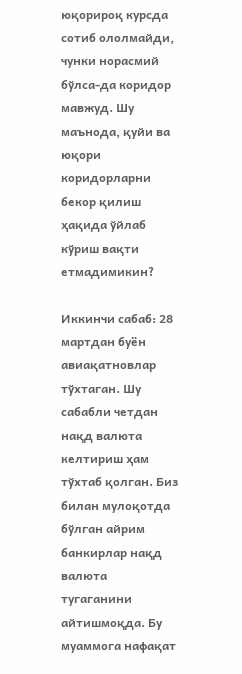юқорироқ курсда сотиб ололмайди, чунки норасмий бўлса-да коридор мавжуд. Шу маънода, қуйи ва юқори коридорларни бекор қилиш ҳақида ўйлаб кўриш вақти етмадимикин?

Иккинчи сабаб: 28 мартдан буён авиақатновлар тўхтаган. Шу сабабли четдан нақд валюта келтириш ҳам тўхтаб қолган. Биз билан мулоқотда бўлган айрим банкирлар нақд валюта тугаганини айтишмоқда. Бу муаммога нафақат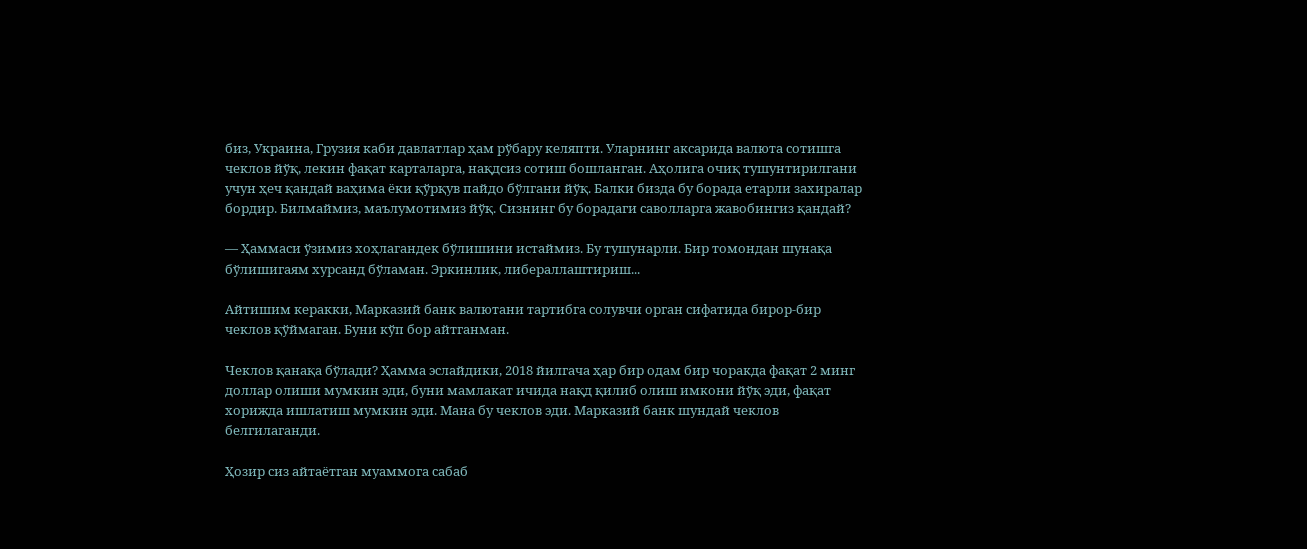биз, Украина, Грузия каби давлатлар ҳам рўбару келяпти. Уларнинг аксарида валюта сотишга чеклов йўқ, лекин фақат карталарга, нақдсиз сотиш бошланган. Аҳолига очиқ тушунтирилгани учун ҳеч қандай ваҳима ёки қўрқув пайдо бўлгани йўқ. Балки бизда бу борада етарли захиралар бордир. Билмаймиз, маълумотимиз йўқ. Сизнинг бу борадаги саволларга жавобингиз қандай?

— Ҳаммаси ўзимиз хоҳлагандек бўлишини истаймиз. Бу тушунарли. Бир томондан шунақа бўлишигаям хурсанд бўламан. Эркинлик, либераллаштириш...

Айтишим керакки, Марказий банк валютани тартибга солувчи орган сифатида бирор-бир чеклов қўймаган. Буни кўп бор айтганман.

Чеклов қанақа бўлади? Ҳамма эслайдики, 2018 йилгача ҳар бир одам бир чоракда фақат 2 минг доллар олиши мумкин эди, буни мамлакат ичида нақд қилиб олиш имкони йўқ эди, фақат хорижда ишлатиш мумкин эди. Мана бу чеклов эди. Марказий банк шундай чеклов белгилаганди.

Ҳозир сиз айтаётган муаммога сабаб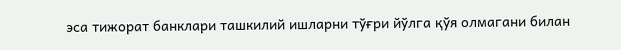эса тижорат банклари ташкилий ишларни тўғри йўлга қўя олмагани билан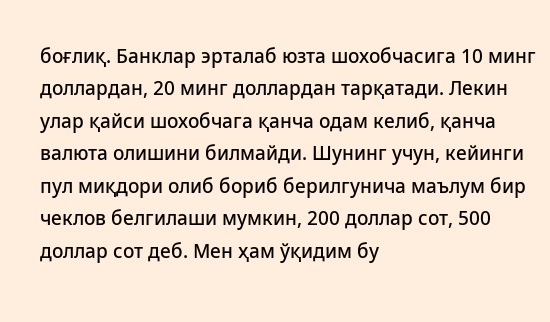боғлиқ. Банклар эрталаб юзта шохобчасига 10 минг доллардан, 20 минг доллардан тарқатади. Лекин улар қайси шохобчага қанча одам келиб, қанча валюта олишини билмайди. Шунинг учун, кейинги пул миқдори олиб бориб берилгунича маълум бир чеклов белгилаши мумкин, 200 доллар сот, 500 доллар сот деб. Мен ҳам ўқидим бу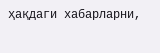ҳақдаги хабарларни,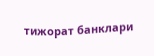тижорат банклари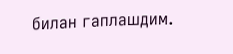билан гаплашдим.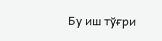Бу иш тўғри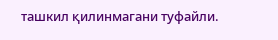ташкил қилинмагани туфайли.